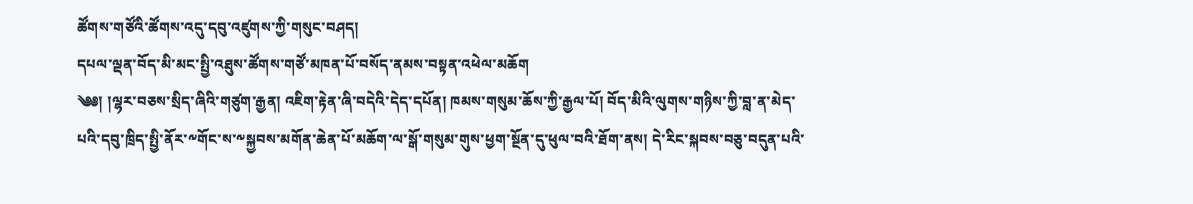ཚོགས་གཙོའི་ཚོགས་འདུ་དབུ་འཛུགས་ཀྱི་གསུང་བཤད།
དཔལ་ལྡན་བོད་མི་མང་སྤྱི་འཐུས་ཚོགས་གཙོ་མཁན་པོ་བསོད་ནམས་བསྟན་འཕེལ་མཆོག
༄༅། །ལྷར་བཅས་སྲིད་ཞིའི་གཙུག་རྒྱན། འཇིག་རྟེན་ཞི་བདེའི་དེད་དཔོན། ཁམས་གསུམ་ཆོས་ཀྱི་རྒྱལ་པོ། བོད་མིའི་ལུགས་གཉིས་ཀྱི་བླ་ན་མེད་པའི་དབུ་ཁྲིད་སྤྱི་ནོར་༸གོང་ས་༸སྐྱབས་མགོན་ཆེན་པོ་མཆོག་ལ་སྒོ་གསུམ་གུས་ཕྱག་སྔོན་དུ་ཕུལ་བའི་ཐོག་ནས། དེ་རིང་སྐབས་བཅུ་བདུན་པའི་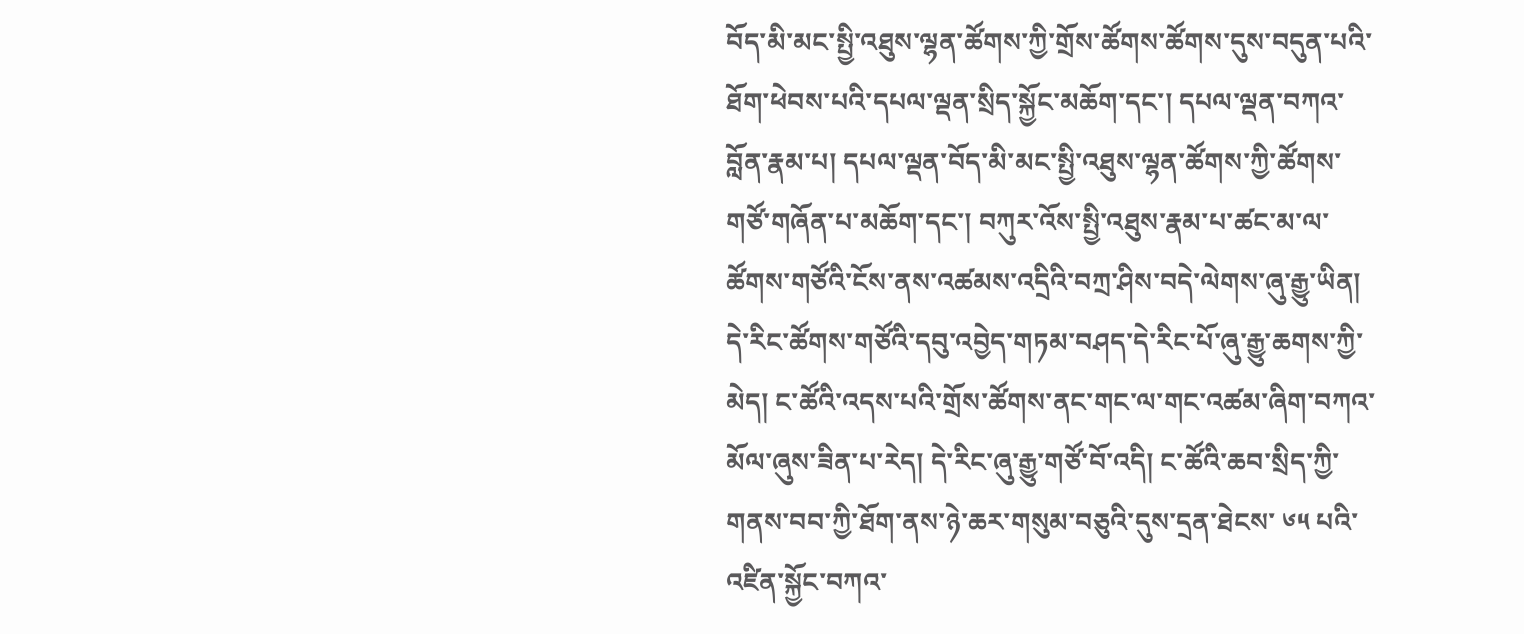བོད་མི་མང་སྤྱི་འཐུས་ལྷན་ཚོགས་ཀྱི་གྲོས་ཚོགས་ཚོགས་དུས་བདུན་པའི་ཐོག་ཕེབས་པའི་དཔལ་ལྡན་སྲིད་སྐྱོང་མཆོག་དང་། དཔལ་ལྡན་བཀའ་བློན་རྣམ་པ། དཔལ་ལྡན་བོད་མི་མང་སྤྱི་འཐུས་ལྷན་ཚོགས་ཀྱི་ཚོགས་གཙོ་གཞོན་པ་མཆོག་དང་། བཀུར་འོས་སྤྱི་འཐུས་རྣམ་པ་ཚང་མ་ལ་ཚོགས་གཙོའི་ངོས་ནས་འཚམས་འདྲིའི་བཀྲ་ཤིས་བདེ་ལེགས་ཞུ་རྒྱུ་ཡིན།
དེ་རིང་ཚོགས་གཙོའི་དབུ་འབྱེད་གཏམ་བཤད་དེ་རིང་པོ་ཞུ་རྒྱུ་ཆགས་ཀྱི་མེད། ང་ཚོའི་འདས་པའི་གྲོས་ཚོགས་ནང་གང་ལ་གང་འཚམ་ཞིག་བཀའ་མོལ་ཞུས་ཟིན་པ་རེད། དེ་རིང་ཞུ་རྒྱུ་གཙོ་བོ་འདི། ང་ཚོའི་ཆབ་སྲིད་ཀྱི་གནས་བབ་ཀྱི་ཐོག་ནས་ཉེ་ཆར་གསུམ་བཅུའི་དུས་དྲན་ཐེངས་ ༦༥ པའི་འཛིན་སྐྱོང་བཀའ་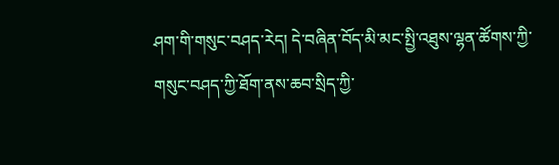ཤག་གི་གསུང་བཤད་རེད། དེ་བཞིན་བོད་མི་མང་སྤྱི་འཐུས་ལྷན་ཚོགས་ཀྱི་གསུང་བཤད་ཀྱི་ཐོག་ནས་ཆབ་སྲིད་ཀྱི་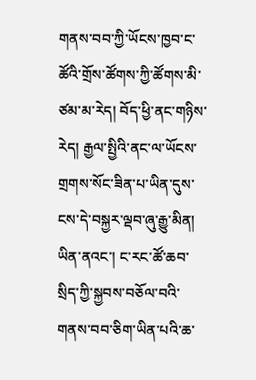གནས་བབ་ཀྱི་ཡོངས་ཁྱབ་ང་ཚོའི་གྲོས་ཚོགས་ཀྱི་ཚོགས་མི་ཙམ་མ་རེད། བོད་ཕྱི་ནང་གཉིས་རེད། རྒྱལ་སྤྱིའི་ནང་ལ་ཡོངས་གྲགས་སོང་ཟིན་པ་ཡིན་དུས་ངས་དེ་བསྐྱར་ལྡབ་ཞུ་རྒྱུ་མིན། ཡིན་ནའང་། ང་རང་ཚོ་ཆབ་སྲིད་ཀྱི་སྐྱབས་བཅོལ་བའི་གནས་བབ་ཅིག་ཡིན་པའི་ཆ་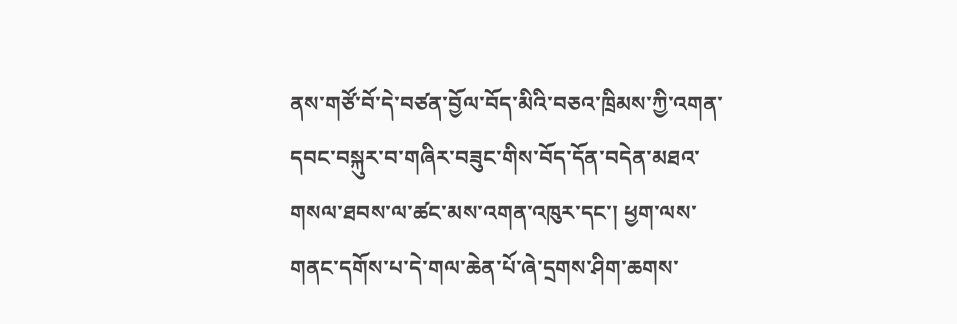ནས་གཙོ་བོ་དེ་བཙན་བྱོལ་བོད་མིའི་བཅའ་ཁྲིམས་ཀྱི་འགན་དབང་བསྐུར་བ་གཞིར་བཟུང་གིས་བོད་དོན་བདེན་མཐའ་གསལ་ཐབས་ལ་ཚང་མས་འགན་འཁུར་དང་། ཕྱག་ལས་གནང་དགོས་པ་དེ་གལ་ཆེན་པོ་ཞེ་དྲགས་ཤིག་ཆགས་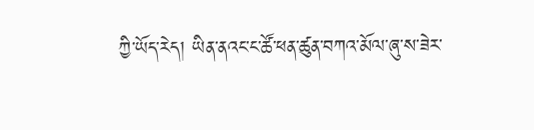ཀྱི་ཡོད་རེད། ཡིན་ནའང་ང་ཚོ་ཕན་ཚུན་བཀའ་མོལ་ཞུ་ས་ཟེར་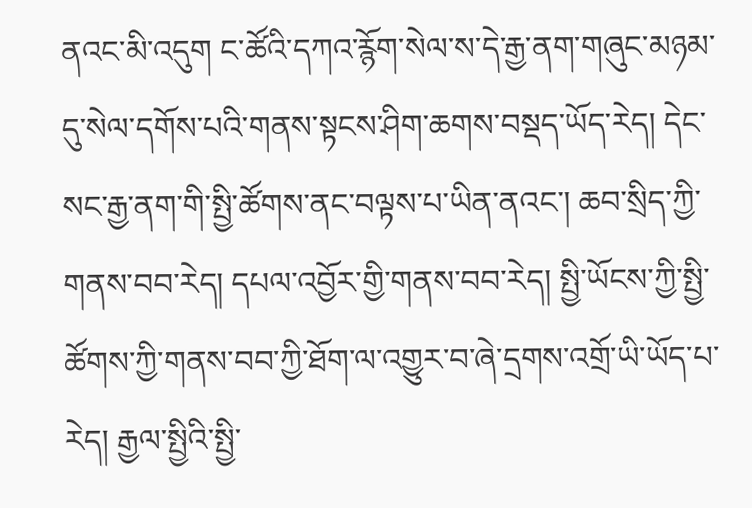ནའང་མི་འདུག ང་ཚོའི་དཀའ་རྙོག་སེལ་ས་དེ་རྒྱ་ནག་གཞུང་མཉམ་དུ་སེལ་དགོས་པའི་གནས་སྟངས་ཤིག་ཆགས་བསྡད་ཡོད་རེད། དེང་སང་རྒྱ་ནག་གི་སྤྱི་ཚོགས་ནང་བལྟས་པ་ཡིན་ནའང་། ཆབ་སྲིད་ཀྱི་གནས་བབ་རེད། དཔལ་འབྱོར་གྱི་གནས་བབ་རེད། སྤྱི་ཡོངས་ཀྱི་སྤྱི་ཚོགས་ཀྱི་གནས་བབ་ཀྱི་ཐོག་ལ་འགྱུར་བ་ཞེ་དྲགས་འགྲོ་ཡི་ཡོད་པ་རེད། རྒྱལ་སྤྱིའི་སྤྱི་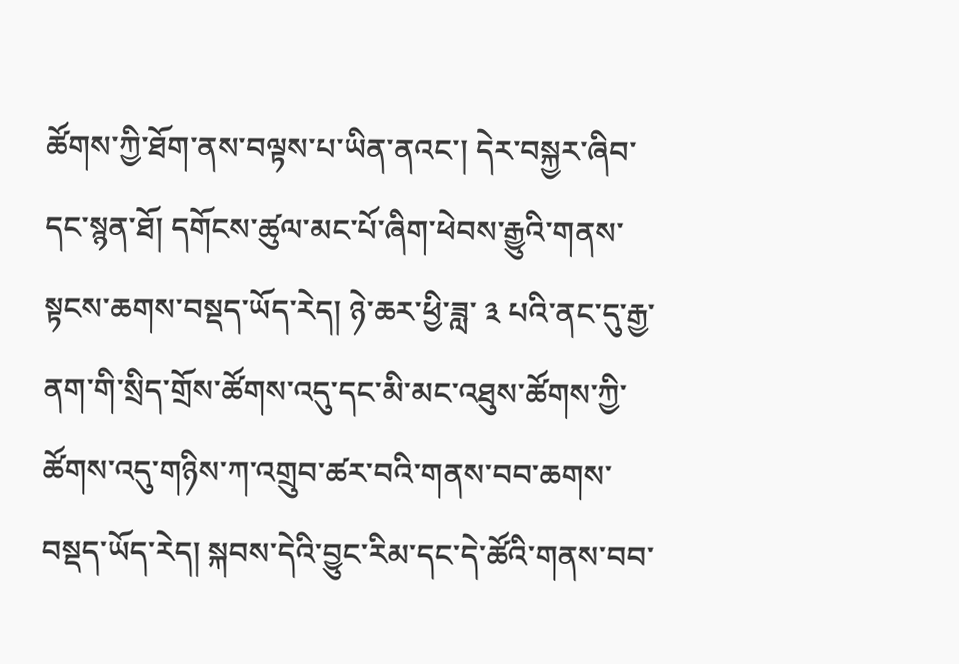ཚོགས་ཀྱི་ཐོག་ནས་བལྟས་པ་ཡིན་ནའང་། དེར་བསྐྱར་ཞིབ་དང་སྙན་ཐོ། དགོངས་ཚུལ་མང་པོ་ཞིག་ཕེབས་རྒྱུའི་གནས་སྟངས་ཆགས་བསྡད་ཡོད་རེད། ཉེ་ཆར་ཕྱི་ཟླ་ ༣ པའི་ནང་དུ་རྒྱ་ནག་གི་སྲིད་གྲོས་ཚོགས་འདུ་དང་མི་མང་འཐུས་ཚོགས་ཀྱི་ཚོགས་འདུ་གཉིས་ཀ་འགྲུབ་ཚར་བའི་གནས་བབ་ཆགས་བསྡད་ཡོད་རེད། སྐབས་དེའི་བྱུང་རིམ་དང་དེ་ཚོའི་གནས་བབ་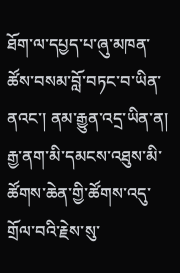ཐོག་ལ་དཔྱད་པ་ཞུ་མཁན་ཚོས་བསམ་བློ་བཏང་བ་ཡིན་ནའང་། ནམ་རྒྱུན་འདྲ་ཡིན་ན། རྒྱ་ནག་མི་དམངས་འཐུས་མི་ཚོགས་ཆེན་གྱི་ཚོགས་འདུ་གྲོལ་བའི་རྗེས་སུ་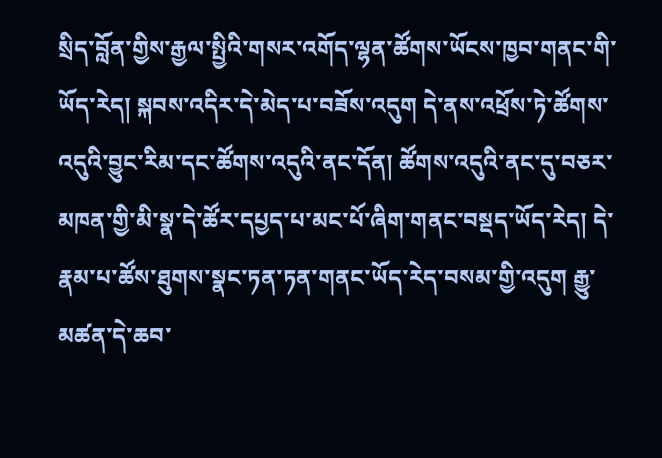སྲིད་བློན་གྱིས་རྒྱལ་སྤྱིའི་གསར་འགོད་ལྷན་ཚོགས་ཡོངས་ཁྱབ་གནང་གི་ཡོད་རེད། སྐབས་འདིར་དེ་མེད་པ་བཟོས་འདུག དེ་ནས་འཕྲོས་ཏེ་ཚོགས་འདུའི་བྱུང་རིམ་དང་ཚོགས་འདུའི་ནང་དོན། ཚོགས་འདུའི་ནང་དུ་བཅར་མཁན་གྱི་མི་སྣ་དེ་ཚོར་དཔྱད་པ་མང་པོ་ཞིག་གནང་བསྡད་ཡོད་རེད། དེ་རྣམ་པ་ཚོས་ཐུགས་སྣང་ཏན་ཏན་གནང་ཡོད་རེད་བསམ་གྱི་འདུག རྒྱུ་མཚན་དེ་ཆབ་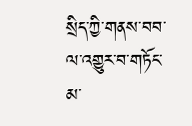སྲིད་ཀྱི་གནས་བབ་ལ་འགྱུར་བ་གཏོང་མ་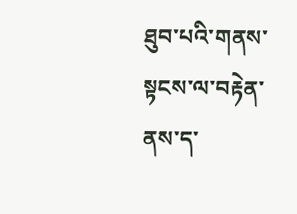ཐུབ་པའི་གནས་སྟངས་ལ་བརྟེན་ནས་ད་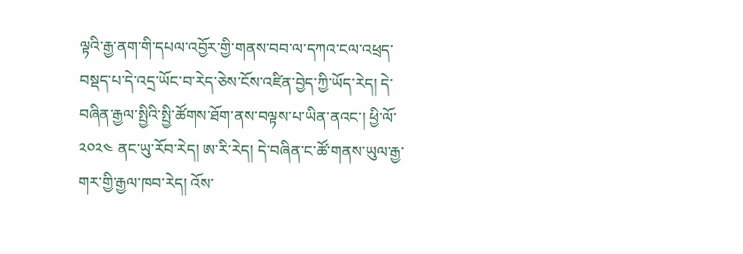ལྟའི་རྒྱ་ནག་གི་དཔལ་འབྱོར་གྱི་གནས་བབ་ལ་དཀའ་ངལ་འཕྲད་བསྡད་པ་དེ་འདྲ་ཡོང་བ་རེད་ཅེས་ངོས་འཛིན་བྱེད་ཀྱི་ཡོད་རེད། དེ་བཞིན་རྒྱལ་སྤྱིའི་སྤྱི་ཚོགས་ཐོག་ནས་བལྟས་པ་ཡིན་ནའང་། ཕྱི་ལོ་ ༢༠༢༤ ནང་ཡུ་རོབ་རེད། ཨ་རི་རེད། དེ་བཞིན་ང་ཚོ་གནས་ཡུལ་རྒྱ་གར་གྱི་རྒྱལ་ཁབ་རེད། འོས་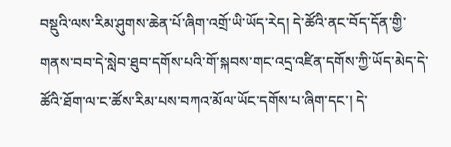བསྡུའི་ལས་རིམ་ཤུགས་ཆེན་པོ་ཞིག་འགྲོ་ཡི་ཡོད་རེད། དེ་ཚོའི་ནང་བོད་དོན་གྱི་གནས་བབ་དེ་སླེབ་ཐུབ་དགོས་པའི་གོ་སྐབས་གང་འདྲ་འཛིན་དགོས་ཀྱི་ཡོད་མེད་དེ་ཚོའི་ཐོག་ལ་ང་ཚོས་རིམ་པས་བཀའ་མོལ་ཡོང་དགོས་པ་ཞིག་དང་། དེ་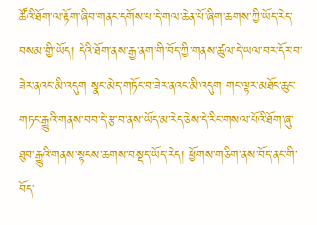ཚོའི་ཐོག་ལ་རྟོག་ཞིབ་གནང་དགོས་པ་དེ་གལ་ཆེན་པོ་ཞིག་ཆགས་ཀྱི་ཡོད་རེད་བསམ་གྱི་ཡོད། དེའི་ཐོག་ནས་རྒྱ་ནག་གི་བོད་ཀྱི་གནས་ཚུལ་དེ་ཡལ་བར་དོར་བ་ཟེར་ནའང་མི་འདུག སྣང་མེད་གཏོང་བ་ཟེར་ནའང་མི་འདུག གང་ལྟར་མཐོང་ཆུང་གཏང་རྒྱུའི་གནས་བབ་དེ་རྩ་བ་ནས་ཡོད་མ་རེད་ཅེས་དེ་རིང་གསལ་པོའི་ཐོག་ཞུ་ཐུབ་རྒྱུའི་གནས་སྟངས་ཆགས་བསྡད་ཡོད་རེད། ཕྱོགས་གཅིག་ནས་བོད་ནང་གི་བོད་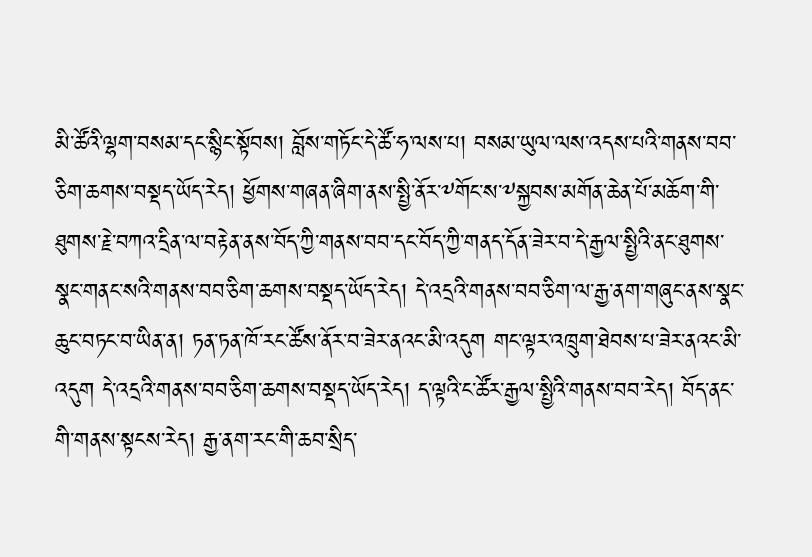མི་ཚོའི་ལྷག་བསམ་དང་སྙིང་སྟོབས། བློས་གཏོང་དེ་ཚོ་ཧ་ལས་པ། བསམ་ཡུལ་ལས་འདས་པའི་གནས་བབ་ཅིག་ཆགས་བསྡད་ཡོད་རེད། ཕྱོགས་གཞན་ཞིག་ནས་སྤྱི་ནོར་༸གོང་ས་༸སྐྱབས་མགོན་ཆེན་པོ་མཆོག་གི་ཐུགས་རྗེ་བཀའ་དྲིན་ལ་བརྟེན་ནས་བོད་ཀྱི་གནས་བབ་དང་བོད་ཀྱི་གནད་དོན་ཟེར་བ་དེ་རྒྱལ་སྤྱིའི་ནང་ཐུགས་སྣང་གནང་སའི་གནས་བབ་ཅིག་ཆགས་བསྡད་ཡོད་རེད། དེ་འདྲའི་གནས་བབ་ཅིག་ལ་རྒྱ་ནག་གཞུང་ནས་སྣང་ཆུང་བཏང་བ་ཡིན་ན། ཏན་ཏན་ཁོ་རང་ཚོས་ནོར་བ་ཟེར་ནའང་མི་འདུག གང་ལྟར་འཁྲུག་ཐེབས་པ་ཟེར་ནའང་མི་འདུག དེ་འདྲའི་གནས་བབ་ཅིག་ཆགས་བསྡད་ཡོད་རེད། ད་ལྟའི་ང་ཚོར་རྒྱལ་སྤྱིའི་གནས་བབ་རེད། བོད་ནང་གི་གནས་སྟངས་རེད། རྒྱ་ནག་རང་གི་ཆབ་སྲིད་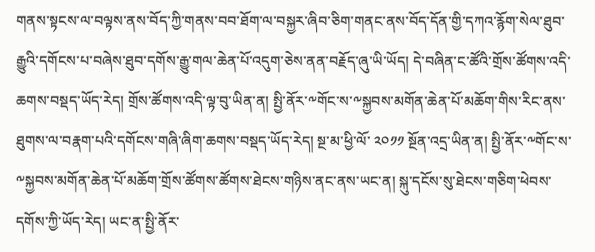གནས་སྟངས་ལ་བལྟས་ནས་བོད་ཀྱི་གནས་བབ་ཐོག་ལ་བསྐྱར་ཞིབ་ཅིག་གནང་ནས་བོད་དོན་གྱི་དཀའ་རྙོག་སེལ་ཐུབ་རྒྱུའི་དགོངས་པ་བཞེས་ཐུབ་དགོས་རྒྱུ་གལ་ཆེན་པོ་འདུག་ཅེས་ནན་བརྗོད་ཞུ་ཡི་ཡོད། དེ་བཞིན་ང་ཚོའི་གྲོས་ཚོགས་འདི་ཆགས་བསྡད་ཡོད་རེད། གྲོས་ཚོགས་འདི་ལྟ་བུ་ཡིན་ན། སྤྱི་ནོར་༸གོང་ས་༸སྐྱབས་མགོན་ཆེན་པོ་མཆོག་གིས་རིང་ནས་ཐུགས་ལ་བརྣག་པའི་དགོངས་གཞི་ཞིག་ཆགས་བསྡད་ཡོད་རེད། སྔ་མ་ཕྱི་ལོ་ ༢༠༡༡ སྔོན་འདྲ་ཡིན་ན། སྤྱི་ནོར་༸གོང་ས་༸སྐྱབས་མགོན་ཆེན་པོ་མཆོག་གྲོས་ཚོགས་ཚོགས་ཐེངས་གཉིས་ནང་ནས་ཡང་ན། སྐུ་དངོས་སུ་ཐེངས་གཅིག་ཕེབས་དགོས་ཀྱི་ཡོད་རེད། ཡང་ན་སྤྱི་ནོར་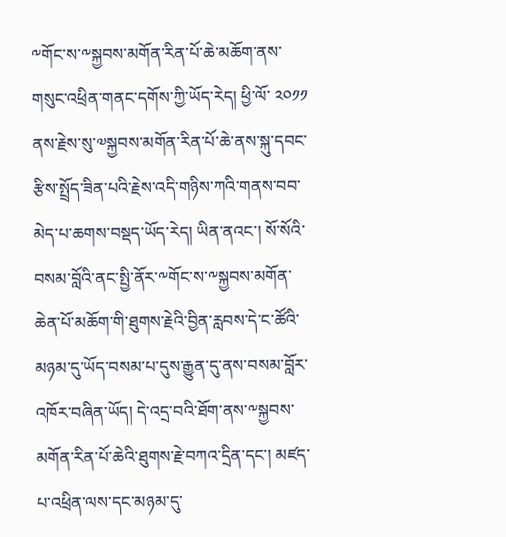༸གོང་ས་༸སྐྱབས་མགོན་རིན་པོ་ཆེ་མཆོག་ནས་གསུང་འཕྲིན་གནང་དགོས་ཀྱི་ཡོད་རེད། ཕྱི་ལོ་ ༢༠༡༡ ནས་རྗེས་སུ་༧སྐྱབས་མགོན་རིན་པོ་ཆེ་ནས་སྐུ་དབང་རྩིས་སྤྲོད་ཟིན་པའི་རྗེས་འདི་གཉིས་ཀའི་གནས་བབ་མེད་པ་ཆགས་བསྡད་ཡོད་རེད། ཡིན་ནའང་། སོ་སོའི་བསམ་བློའི་ནང་སྤྱི་ནོར་༸གོང་ས་༸སྐྱབས་མགོན་ཆེན་པོ་མཆོག་གི་ཐུགས་རྗེའི་བྱིན་རླབས་དེ་ང་ཚོའི་མཉམ་དུ་ཡོད་བསམ་པ་དུས་རྒྱུན་དུ་ནས་བསམ་བློར་འཁོར་བཞིན་ཡོད། དེ་འདྲ་བའི་ཐོག་ནས་༸སྐྱབས་མགོན་རིན་པོ་ཆེའི་ཐུགས་རྗེ་བཀའ་དྲིན་དང་། མཛད་པ་འཕྲིན་ལས་དང་མཉམ་དུ་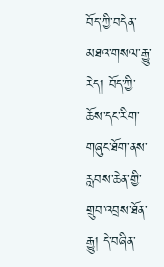བོད་ཀྱི་བདེན་མཐའ་གསལ་རྒྱུ་རེད། བོད་ཀྱི་ཆོས་དང་རིག་གཞུང་ཐོག་ནས་རླབས་ཆེན་གྱི་གྲུབ་འབྲས་ཐོན་རྒྱུ། དེ་བཞིན་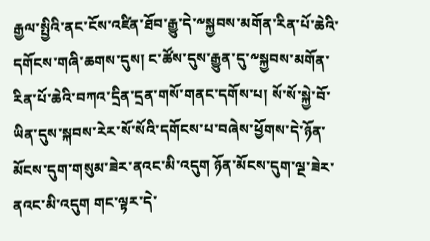རྒྱལ་སྤྱིའི་ནང་ངོས་འཛིན་ཐོབ་རྒྱུ་དེ་༸སྐྱབས་མགོན་རིན་པོ་ཆེའི་དགོངས་གཞི་ཆགས་དུས། ང་ཚོས་དུས་རྒྱུན་དུ་༸སྐྱབས་མགོན་རིན་པོ་ཆེའི་བཀའ་དྲིན་དྲན་གསོ་གནང་དགོས་པ། སོ་སོ་སྐྱེ་བོ་ཡིན་དུས་སྐབས་རེར་སོ་སོའི་དགོངས་པ་བཞེས་ཕྱོགས་དེ་ཉོན་མོངས་དུག་གསུམ་ཟེར་ནའང་མི་འདུག ཉོན་མོངས་དུག་ལྔ་ཟེར་ནའང་མི་འདུག གང་ལྟར་དེ་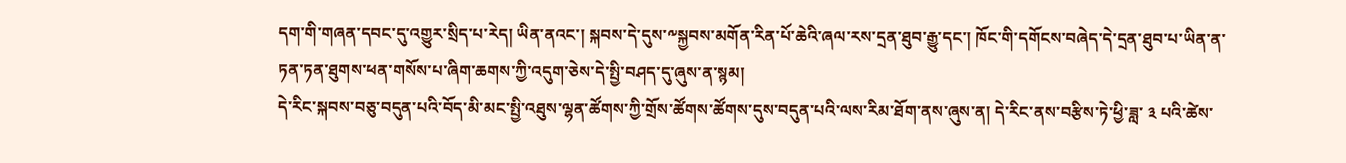དག་གི་གཞན་དབང་དུ་འགྱུར་སྲིད་པ་རེད། ཡིན་ནའང་། སྐབས་དེ་དུས་༸སྐྱབས་མགོན་རིན་པོ་ཆེའི་ཞལ་རས་དྲན་ཐུབ་རྒྱུ་དང་། ཁོང་གི་དགོངས་བཞེད་དེ་དྲན་ཐུབ་པ་ཡིན་ན་ཏན་ཏན་ཐུགས་ཕན་གསོས་པ་ཞིག་ཆགས་ཀྱི་འདུག་ཅེས་དེ་སྤྱི་བཤད་དུ་ཞུས་ན་སྙམ།
དེ་རིང་སྐབས་བཅུ་བདུན་པའི་བོད་མི་མང་སྤྱི་འཐུས་ལྷན་ཚོགས་ཀྱི་གྲོས་ཚོགས་ཚོགས་དུས་བདུན་པའི་ལས་རིམ་ཐོག་ནས་ཞུས་ན། དེ་རིང་ནས་བརྩིས་ཏེ་ཕྱི་ཟླ་ ༣ པའི་ཚེས་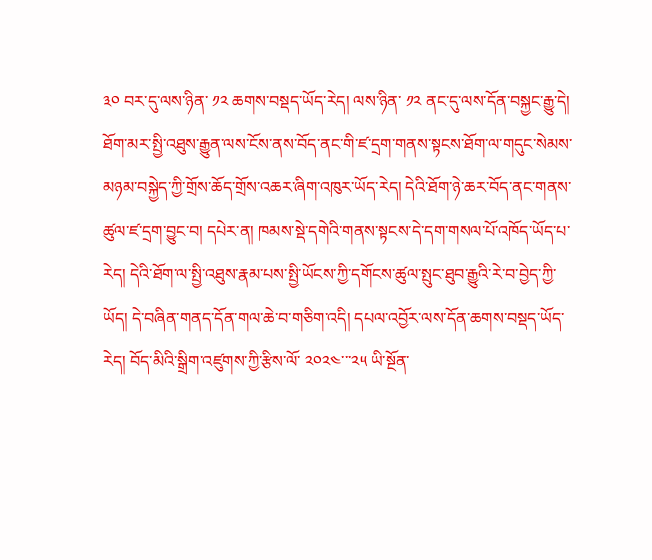༣༠ བར་དུ་ལས་ཉིན་ ༡༢ ཆགས་བསྡད་ཡོད་རེད། ལས་ཉིན་ ༡༢ ནང་དུ་ལས་དོན་བསྐྱང་རྒྱུ་དེ། ཐོག་མར་སྤྱི་འཐུས་རྒྱུན་ལས་ངོས་ནས་བོད་ནང་གི་ཛ་དྲག་གནས་སྟངས་ཐོག་ལ་གདུང་སེམས་མཉམ་བསྐྱེད་ཀྱི་གྲོས་ཆོད་གྲོས་འཆར་ཞིག་འཁུར་ཡོད་རེད། དེའི་ཐོག་ཉེ་ཆར་བོད་ནང་གནས་ཚུལ་ཛ་དྲག་བྱུང་བ། དཔེར་ན། ཁམས་སྡེ་དགེའི་གནས་སྟངས་དེ་དག་གསལ་པོ་འཁོད་ཡོད་པ་རེད། དེའི་ཐོག་ལ་སྤྱི་འཐུས་རྣམ་པས་སྤྱི་ཡོངས་ཀྱི་དགོངས་ཚུལ་སྤུང་ཐུབ་རྒྱུའི་རེ་བ་བྱེད་ཀྱི་ཡོད། དེ་བཞིན་གནད་དོན་གལ་ཆེ་བ་གཅིག་འདི། དཔལ་འབྱོར་ལས་དོན་ཆགས་བསྡད་ཡོད་རེད། བོད་མིའི་སྒྲིག་འཛུགས་ཀྱི་རྩིས་ལོ་ ༢༠༢༤་་་༢༥ ཡི་སྔོན་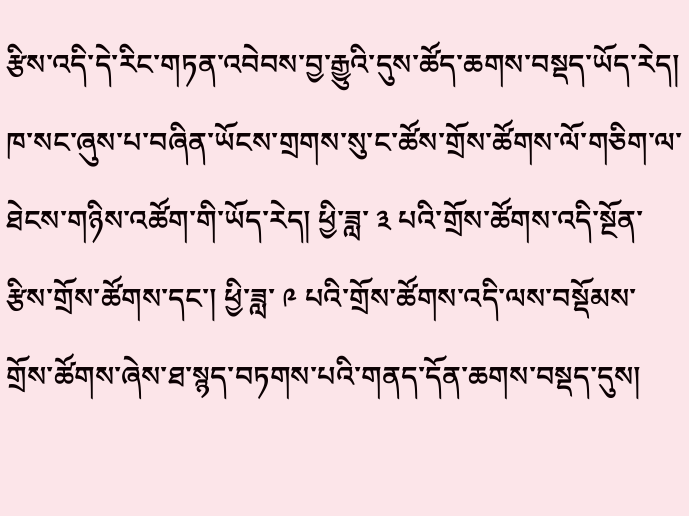རྩིས་འདི་དེ་རིང་གཏན་འབེབས་བྱ་རྒྱུའི་དུས་ཚོད་ཆགས་བསྡད་ཡོད་རེད། ཁ་སང་ཞུས་པ་བཞིན་ཡོངས་གྲགས་སུ་ང་ཚོས་གྲོས་ཚོགས་ལོ་གཅིག་ལ་ཐེངས་གཉིས་འཚོག་གི་ཡོད་རེད། ཕྱི་ཟླ་ ༣ པའི་གྲོས་ཚོགས་འདི་སྔོན་རྩིས་གྲོས་ཚོགས་དང་། ཕྱི་ཟླ་ ༩ པའི་གྲོས་ཚོགས་འདི་ལས་བསྡོམས་གྲོས་ཚོགས་ཞེས་ཐ་སྙད་བཏགས་པའི་གནད་དོན་ཆགས་བསྡད་དུས།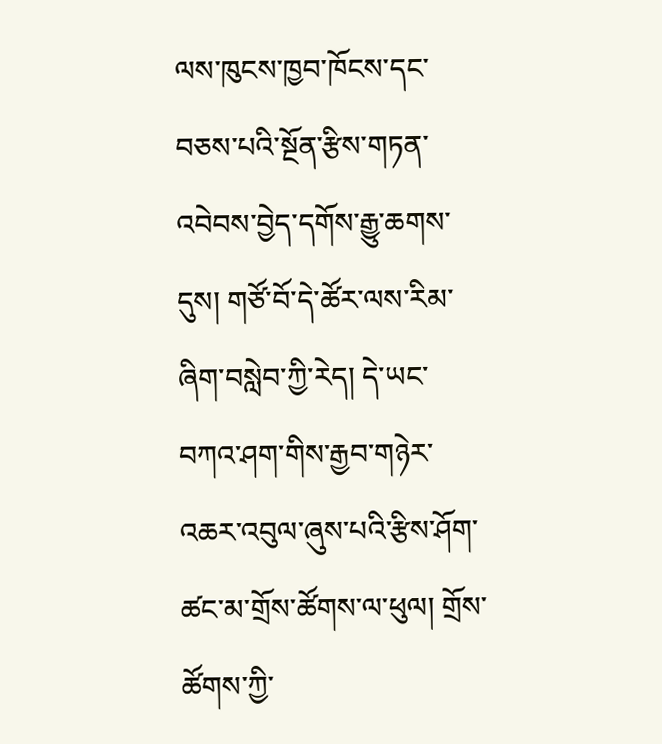ལས་ཁུངས་ཁྱབ་ཁོངས་དང་བཅས་པའི་སྔོན་རྩིས་གཏན་འབེབས་བྱེད་དགོས་རྒྱུ་ཆགས་དུས། གཙོ་བོ་དེ་ཚོར་ལས་རིམ་ཞིག་བསླེབ་ཀྱི་རེད། དེ་ཡང་བཀའ་ཤག་གིས་རྒྱབ་གཉེར་འཆར་འབུལ་ཞུས་པའི་རྩིས་ཤོག་ཚང་མ་གྲོས་ཚོགས་ལ་ཕུལ། གྲོས་ཚོགས་ཀྱི་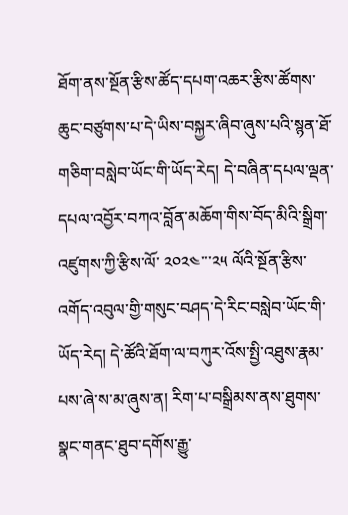ཐོག་ནས་སྔོན་རྩིས་ཚོད་དཔག་འཆར་རྩིས་ཚོགས་ཆུང་བཙུགས་པ་དེ་ཡིས་བསྐྱར་ཞིབ་ཞུས་པའི་སྙན་ཐོ་གཅིག་བསླེབ་ཡོང་གི་ཡོད་རེད། དེ་བཞིན་དཔལ་ལྡན་དཔལ་འབྱོར་བཀའ་བློན་མཆོག་གིས་བོད་མིའི་སྒྲིག་འཛུགས་ཀྱི་རྩིས་ལོ་ ༢༠༢༤་་་༢༥ ལོའི་སྔོན་རྩིས་འགོད་འབུལ་གྱི་གསུང་བཤད་དེ་རིང་བསླེབ་ཡོང་གི་ཡོད་རེད། དེ་ཚོའི་ཐོག་ལ་བཀུར་འོས་སྤྱི་འཐུས་རྣམ་པས་ཞེ་ས་མ་ཞུས་ན། རིག་པ་བསྒྲིམས་ནས་ཐུགས་སྣང་གནང་ཐུབ་དགོས་རྒྱུ་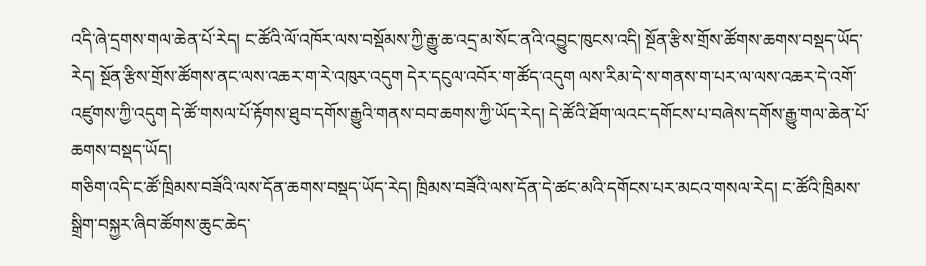འདི་ཞེ་དྲགས་གལ་ཆེན་པོ་རེད། ང་ཚོའི་ལོ་འཁོར་ལས་བསྡོམས་ཀྱི་རྒྱུ་ཆ་འདྲ་མ་སོང་ནའི་འབྱུང་ཁུངས་འདི། སྔོན་རྩིས་གྲོས་ཚོགས་ཆགས་བསྡད་ཡོད་རེད། སྔོན་རྩིས་གྲོས་ཚོགས་ནང་ལས་འཆར་ག་རེ་འཁུར་འདུག དེར་དངུལ་འབོར་ག་ཚོད་འདུག ལས་རིམ་དེ་ས་གནས་ག་པར་ལ་ལས་འཆར་དེ་འགོ་འཛུགས་ཀྱི་འདུག དེ་ཚོ་གསལ་པོ་རྟོགས་ཐུབ་དགོས་རྒྱུའི་གནས་བབ་ཆགས་ཀྱི་ཡོད་རེད། དེ་ཚོའི་ཐོག་ལའང་དགོངས་པ་བཞེས་དགོས་རྒྱུ་གལ་ཆེན་པོ་ཆགས་བསྡད་ཡོད།
གཅིག་འདི་ང་ཚོ་ཁྲིམས་བཟོའི་ལས་དོན་ཆགས་བསྡད་ཡོད་རེད། ཁྲིམས་བཟོའི་ལས་དོན་དེ་ཚང་མའི་དགོངས་པར་མངའ་གསལ་རེད། ང་ཚོའི་ཁྲིམས་སྒྲིག་བསྐྱར་ཞིབ་ཚོགས་ཆུང་ཆེད་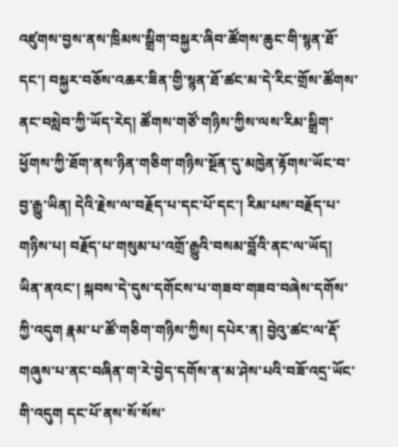འཛུགས་བྱས་ནས་ཁྲིམས་སྒྲིག་བསྐྱར་ཞིབ་ཚོགས་ཆུང་གི་སྙན་ཐོ་དང་། བསྐྱར་བཅོས་འཆར་ཟིན་གྱི་སྙན་ཐོ་ཚང་མ་དེ་རིང་གྲོས་ཚོགས་ནང་བསླེབ་ཀྱི་ཡོད་རེད། ཚོགས་གཙོ་གཉིས་ཀྱིས་ལས་རིམ་སྒྲིག་ཕྱོགས་ཀྱི་ཐོག་ནས་ཉིན་གཅིག་གཉིས་སྔོན་དུ་མཁྱེན་རྟོགས་ཡོང་བ་བྱ་རྒྱུ་ཡིན། དེའི་རྗེས་ལ་བརྗོད་པ་དང་པོ་དང་། རིམ་པས་བརྗོད་པ་གཉིས་པ། བརྗོད་པ་གསུམ་པ་འགྲོ་རྒྱུའི་བསམ་བློའི་ནང་ལ་ཡོད། ཡིན་ནའང་། སྐབས་དེ་དུས་དགོངས་པ་གཟབ་གཟབ་བཞེས་དགོས་ཀྱི་འདུག རྣམ་པ་ཚོ་གཅིག་གཉིས་ཀྱིས། དཔེར་ན། བྱེའུ་ཚང་ལ་རྡོ་གཞུས་པ་ནང་བཞིན་ག་རེ་བྱེད་དགོས་ན་མ་ཤེས་པའི་བཟོ་འདྲ་ཡོང་གི་འདུག དང་པོ་ནས་སོ་སོས་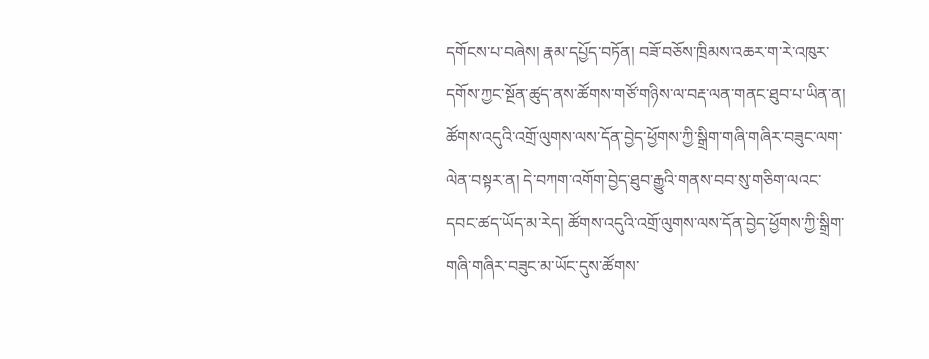དགོངས་པ་བཞེས། རྣམ་དཔྱོད་བཏོན། བཟོ་བཅོས་ཁྲིམས་འཆར་ག་རེ་འཁུར་དགོས་ཀྱང་སྔོན་ཚུད་ནས་ཚོགས་གཙོ་གཉིས་ལ་བརྡ་ལན་གནང་ཐུབ་པ་ཡིན་ན། ཚོགས་འདུའི་འགྲོ་ལུགས་ལས་དོན་བྱེད་ཕྱོགས་ཀྱི་སྒྲིག་གཞི་གཞིར་བཟུང་ལག་ལེན་བསྟར་ན། དེ་བཀག་འགོག་བྱེད་ཐུབ་རྒྱུའི་གནས་བབ་སུ་གཅིག་ལའང་དབང་ཚད་ཡོད་མ་རེད། ཚོགས་འདུའི་འགྲོ་ལུགས་ལས་དོན་བྱེད་ཕྱོགས་ཀྱི་སྒྲིག་གཞི་གཞིར་བཟུང་མ་ཡོང་དུས་ཚོགས་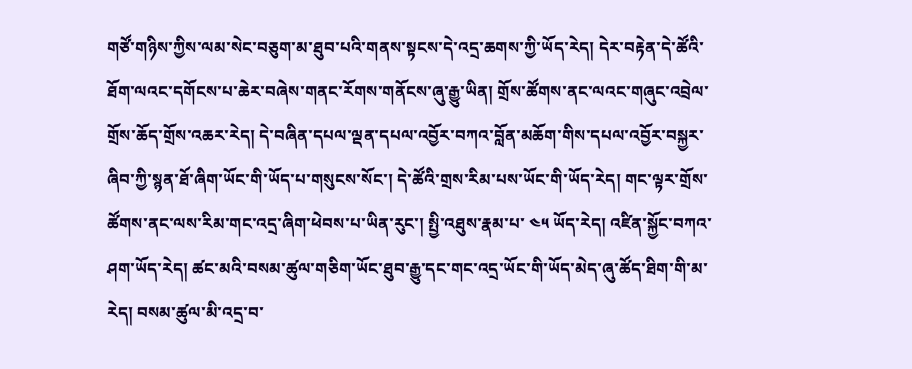གཙོ་གཉིས་ཀྱིས་ལམ་སེང་བཅུག་མ་ཐུབ་པའི་གནས་སྟངས་དེ་འདྲ་ཆགས་ཀྱི་ཡོད་རེད། དེར་བརྟེན་དེ་ཚོའི་ཐོག་ལའང་དགོངས་པ་ཆེར་བཞེས་གནང་རོགས་གནོངས་ཞུ་རྒྱུ་ཡིན། གྲོས་ཚོགས་ནང་ལའང་གཞུང་འབྲེལ་གྲོས་ཆོད་གྲོས་འཆར་རེད། དེ་བཞིན་དཔལ་ལྡན་དཔལ་འབྱོར་བཀའ་བློན་མཆོག་གིས་དཔལ་འབྱོར་བསྐྱར་ཞིབ་ཀྱི་སྙན་ཐོ་ཞིག་ཡོང་གི་ཡོད་པ་གསུངས་སོང་། དེ་ཚོའི་གྲས་རིམ་པས་ཡོང་གི་ཡོད་རེད། གང་ལྟར་གྲོས་ཚོགས་ནང་ལས་རིམ་གང་འདྲ་ཞིག་ཕེབས་པ་ཡིན་རུང་། སྤྱི་འཐུས་རྣམ་པ་ ༤༥ ཡོད་རེད། འཛིན་སྐྱོང་བཀའ་ཤག་ཡོད་རེད། ཚང་མའི་བསམ་ཚུལ་གཅིག་ཡོང་ཐུབ་རྒྱུ་དང་གང་འདྲ་ཡོང་གི་ཡོད་མེད་ཞུ་ཚོད་ཐིག་གི་མ་རེད། བསམ་ཚུལ་མི་འདྲ་བ་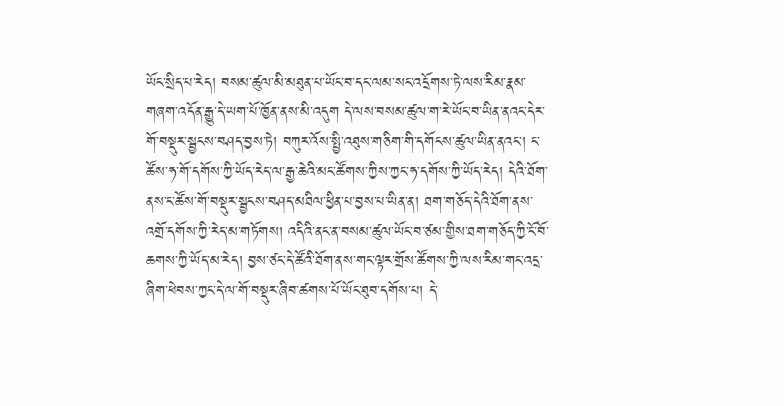ཡོང་སྲིད་པ་རེད། བསམ་ཚུལ་མི་མཐུན་པ་ཡོང་བ་དང་ལམ་སང་འདྲོགས་ཏེ་ལས་རིམ་རྣམ་གཞག་འདོན་རྒྱུ་དེ་ཡག་པོ་ཁྱོན་ནས་མི་འདུག དེ་ལས་བསམ་ཚུལ་ག་རེ་ཡོང་བ་ཡིན་ནའང་དེར་གོ་བསྡུར་སྦྱངས་བཤད་བྱས་ཏེ། བཀུར་འོས་སྤྱི་འཐུས་གཅིག་གི་དགོངས་ཚུལ་ཡིན་ནའང་། ང་ཚོས་ཧ་གོ་དགོས་ཀྱི་ཡོད་རེད་ལ་རྒྱ་ཆེའི་མང་ཚོགས་ཀྱིས་ཀྱང་ཧ་དགོས་ཀྱི་ཡོད་རེད། དེའི་ཐོག་ནས་ང་ཚོས་གོ་བསྡུར་སྦྱངས་བཤད་མཐིལ་ཕྱིན་པ་བྱས་པ་ཡིན་ན། ཐག་གཅོད་དེའི་ཐོག་ནས་འགྲོ་དགོས་ཀྱི་རེད་མ་གཏོགས། འདིའི་ནང་ན་བསམ་ཚུལ་ཡོང་བ་ཙམ་གྱིས་ཐག་གཅོད་ཀྱི་ངོ་བོ་ཆགས་ཀྱི་ཡོད་མ་རེད། བྱས་ཙང་དེ་ཚོའི་ཐོག་ནས་གང་ལྟར་གྲོས་ཚོགས་ཀྱི་ལས་རིམ་གང་འདྲ་ཞིག་ཕེབས་ཀྱང་དེ་ལ་གོ་བསྡུར་ཞིབ་ཚགས་པོ་ཡོང་ཐུབ་དགོས་པ། དེ་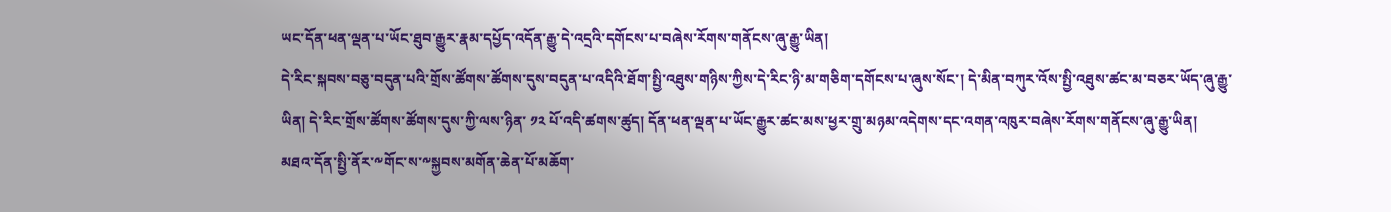ཡང་དོན་ཕན་ལྡན་པ་ཡོང་ཐུབ་རྒྱུར་རྣམ་དཔྱོད་འདོན་རྒྱུ་དེ་འདྲའི་དགོངས་པ་བཞེས་རོགས་གནོངས་ཞུ་རྒྱུ་ཡིན།
དེ་རིང་སྐབས་བཅུ་བདུན་པའི་གྲོས་ཚོགས་ཚོགས་དུས་བདུན་པ་འདིའི་ཐོག་སྤྱི་འཐུས་གཉིས་ཀྱིས་དེ་རིང་ཉི་མ་གཅིག་དགོངས་པ་ཞུས་སོང་། དེ་མིན་བཀུར་འོས་སྤྱི་འཐུས་ཚང་མ་བཅར་ཡོད་ཞུ་རྒྱུ་ཡིན། དེ་རིང་གྲོས་ཚོགས་ཚོགས་དུས་ཀྱི་ལས་ཉིན་ ༡༢ པོ་འདི་ཚགས་ཚུད། དོན་ཕན་ལྡན་པ་ཡོང་རྒྱུར་ཚང་མས་ཕྱར་གྲུ་མཉམ་འདེགས་དང་འགན་འཁུར་བཞེས་རོགས་གནོངས་ཞུ་རྒྱུ་ཡིན།
མཐའ་དོན་སྤྱི་ནོར་༸གོང་ས་༸སྐྱབས་མགོན་ཆེན་པོ་མཆོག་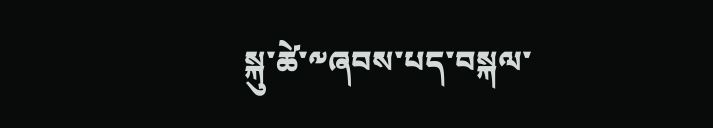སྐུ་ཚེ་༸ཞབས་པད་བསྐལ་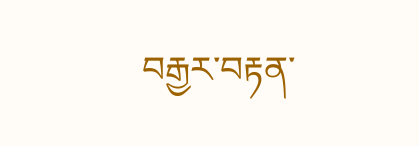བརྒྱར་བརྟན་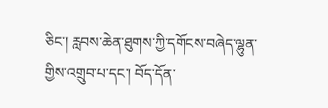ཅིང་། རླབས་ཆེན་ཐུགས་ཀྱི་དགོངས་བཞེད་ལྷུན་གྱིས་འགྲུབ་པ་དང་། བོད་དོན་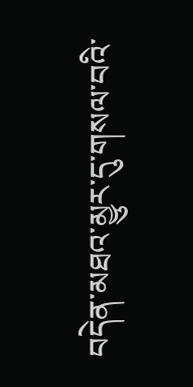བདེན་མཐའ་མྱུར་དུ་གསལ་བའི་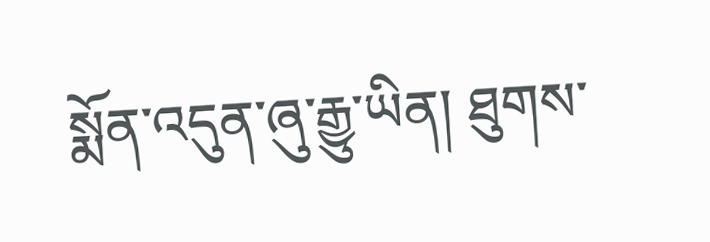སྨོན་འདུན་ཞུ་རྒྱུ་ཡིན། ཐུགས་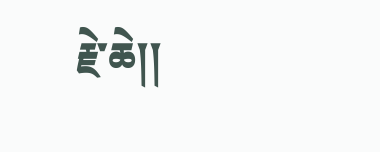རྗེ་ཆེ།།